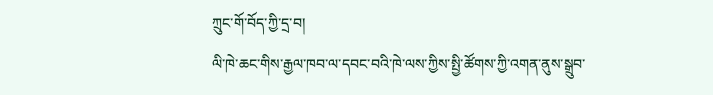ཀྲུང་གོ་བོད་ཀྱི་དྲ་བ།
ལི་ཁེ་ཆང་གིས་རྒྱལ་ཁབ་ལ་དབང་བའི་ཁེ་ལས་ཀྱིས་སྤྱི་ཚོགས་ཀྱི་འགན་ནུས་སྒྲུབ་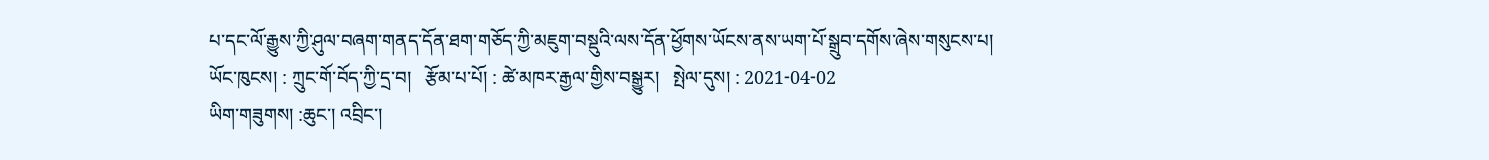པ་དང་ལོ་རྒྱུས་ཀྱི་ཤུལ་བཞག་གནད་དོན་ཐག་གཅོད་ཀྱི་མཇུག་བསྡུའི་ལས་དོན་ཕྱོགས་ཡོངས་ནས་ཡག་པོ་སྒྲུབ་དགོས་ཞེས་གསུངས་པ།
ཡོང་ཁུངས། : ཀྲུང་གོ་བོད་ཀྱི་དྲ་བ།   རྩོམ་པ་པོ། : ཚེ་མཁར་རྒྱལ་གྱིས་བསྒྱུར།   སྤེལ་དུས། : 2021-04-02
ཡིག་གཟུགས། :ཆུང་། འབྲིང་།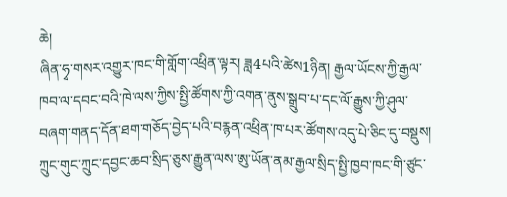ཆེ།
ཞིན་ཧྭ་གསར་འགྱུར་ཁང་གི་གློག་འཕྲིན་ལྟར། ཟླ4པའི་ཚེས1ཉིན། རྒྱལ་ཡོངས་ཀྱི་རྒྱལ་ཁབ་ལ་དབང་བའི་ཁེ་ལས་ཀྱིས་སྤྱི་ཚོགས་ཀྱི་འགན་ནུས་སྒྲུབ་པ་དང་ལོ་རྒྱུས་ཀྱི་ཤུལ་བཞག་གནད་དོན་ཐག་གཅོད་བྱེད་པའི་བརྙན་འཕྲིན་ཁ་པར་ཚོགས་འདུ་པེ་ཅིང་དུ་བསྡུས། ཀྲུང་གུང་ཀྲུང་དབྱང་ཆབ་སྲིད་ཅུས་རྒྱུན་ལས་ཨུ་ཡོན་ནམ་རྒྱལ་སྲིད་སྤྱི་ཁྱབ་ཁང་གི་ཙུང་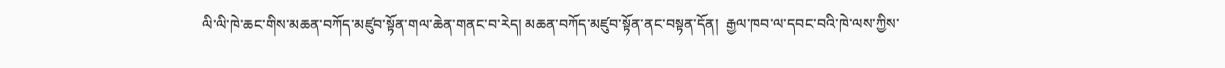ལི་ལི་ཁེ་ཆང་གིས་མཆན་བཀོད་མཛུབ་སྟོན་གལ་ཆེན་གནང་བ་རེད། མཆན་བཀོད་མཛུབ་སྟོན་ནང་བསྟན་དོན།  རྒྱལ་ཁབ་ལ་དབང་བའི་ཁེ་ལས་ཀྱིས་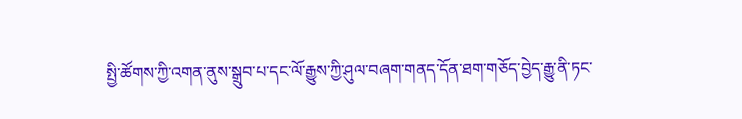སྤྱི་ཚོགས་ཀྱི་འགན་ནུས་སྒྲུབ་པ་དང་ལོ་རྒྱུས་ཀྱི་ཤུལ་བཞག་གནད་དོན་ཐག་གཅོད་བྱེད་རྒྱུ་ནི་ཏང་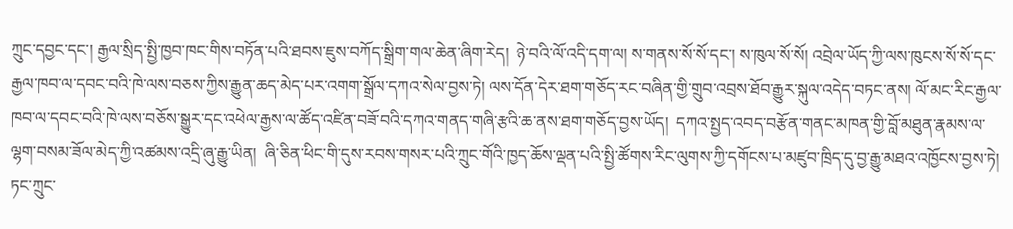ཀྲུང་དབྱང་དང་། རྒྱལ་སྲིད་སྤྱི་ཁྱབ་ཁང་གིས་བཏོན་པའི་ཐབས་ཇུས་བཀོད་སྒྲིག་གལ་ཆེན་ཞིག་རེད།  ཉེ་བའི་ལོ་འདི་དག་ལ། ས་གནས་སོ་སོ་དང་། ས་ཁུལ་སོ་སོ། འབྲེལ་ཡོད་ཀྱི་ལས་ཁུངས་སོ་སོ་དང་རྒྱལ་ཁབ་ལ་དབང་བའི་ཁེ་ལས་བཅས་ཀྱིས་རྒྱུན་ཆད་མེད་པར་འགག་སྒྲོལ་དཀའ་སེལ་བྱས་ཏེ། ལས་དོན་དེར་ཐག་གཅོད་རང་བཞིན་གྱི་གྲུབ་འབྲས་ཐོབ་རྒྱུར་སྐུལ་འདེད་བཏང་ནས། ལོ་མང་རིང་རྒྱལ་ཁབ་ལ་དབང་བའི་ཁེ་ལས་བཅོས་སྒྱུར་དང་འཕེལ་རྒྱས་ལ་ཚོད་འཛིན་བཟོ་བའི་དཀའ་གནད་གཞི་རྩའི་ཆ་ནས་ཐག་གཅོད་བྱས་ཡོད།  དཀའ་སྤྱད་འབད་བརྩོན་གནང་མཁན་གྱི་བློ་མཐུན་རྣམས་ལ་ལྷག་བསམ་ཟོལ་མེད་ཀྱི་འཚམས་འདྲི་ཞུ་རྒྱུ་ཡིན།  ཞི་ཅིན་ཕིང་གི་དུས་རབས་གསར་པའི་ཀྲུང་གོའི་ཁྱད་ཆོས་ལྡན་པའི་སྤྱི་ཚོགས་རིང་ལུགས་ཀྱི་དགོངས་པ་མཛུབ་ཁྲིད་དུ་བྱ་རྒྱུ་མཐའ་འཁྱོངས་བྱས་ཏེ།  ཏང་ཀྲུང་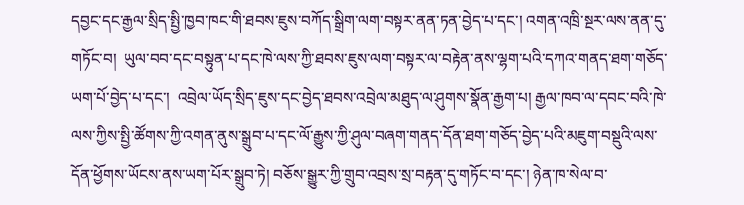དབྱང་དང་རྒྱལ་སྲིད་སྤྱི་ཁྱབ་ཁང་གི་ཐབས་ཇུས་བཀོད་སྒྲིག་ལག་བསྟར་ནན་ཏན་བྱེད་པ་དང་། འགན་འཁྲི་སྔར་ལས་ནན་དུ་གཏོང་བ།  ཡུལ་བབ་དང་བསྟུན་པ་དང་ཁེ་ལས་ཀྱི་ཐབས་ཇུས་ལག་བསྟར་ལ་བརྟེན་ནས་ལྷག་པའི་དཀའ་གནད་ཐག་གཅོད་ཡག་པོ་བྱེད་པ་དང་།  འབྲེལ་ཡོད་སྲིད་ཇུས་དང་བྱེད་ཐབས་འབྲེལ་མཐུད་ལ་ཤུགས་སྣོན་རྒྱག་པ། རྒྱལ་ཁབ་ལ་དབང་བའི་ཁེ་ལས་ཀྱིས་སྤྱི་ཚོགས་ཀྱི་འགན་ནུས་སྒྲུབ་པ་དང་ལོ་རྒྱུས་ཀྱི་ཤུལ་བཞག་གནད་དོན་ཐག་གཅོད་བྱེད་པའི་མཇུག་བསྡུའི་ལས་དོན་ཕྱོགས་ཡོངས་ནས་ཡག་པོར་སྒྲུབ་ཏེ། བཅོས་སྒྱུར་ཀྱི་གྲུབ་འབྲས་སྲ་བརྟན་དུ་གཏོང་བ་དང་། ཉེན་ཁ་སེལ་བ་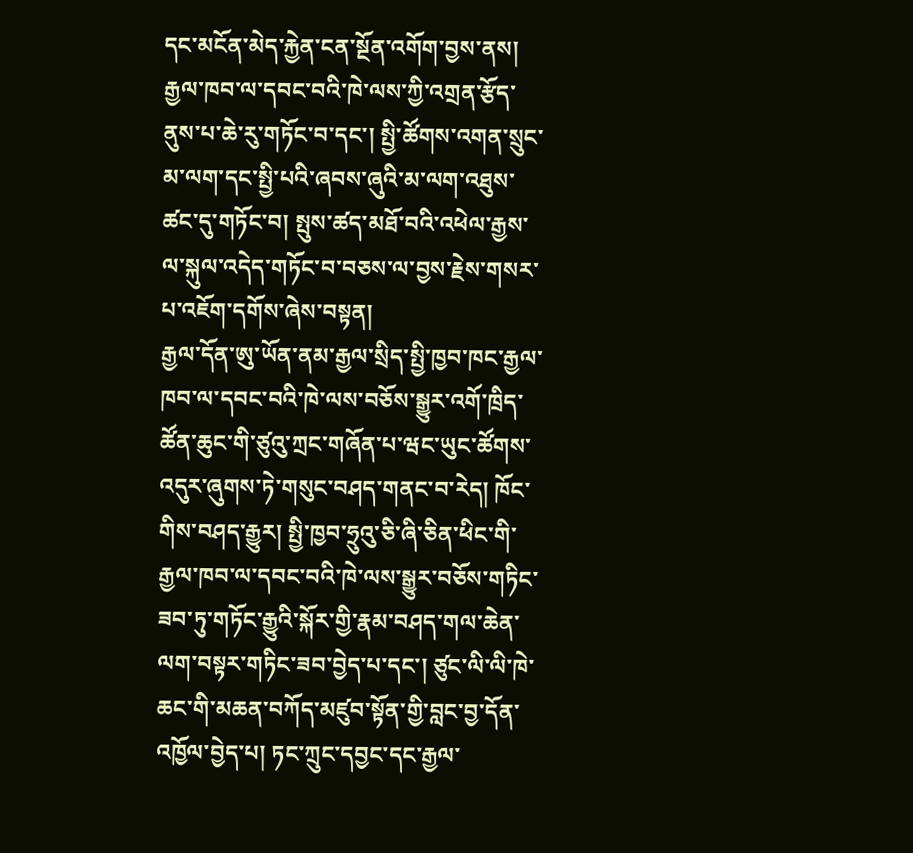དང་མངོན་མེད་རྐྱེན་ངན་སྔོན་འགོག་བྱས་ནས། རྒྱལ་ཁབ་ལ་དབང་བའི་ཁེ་ལས་ཀྱི་འགྲན་རྩོད་ནུས་པ་ཆེ་རུ་གཏོང་བ་དང་། སྤྱི་ཚོགས་འགན་སྲུང་མ་ལག་དང་སྤྱི་པའི་ཞབས་ཞུའི་མ་ལག་འཐུས་ཚང་དུ་གཏོང་བ། སྤུས་ཚད་མཐོ་བའི་འཕེལ་རྒྱས་ལ་སྐུལ་འདེད་གཏོང་བ་བཅས་ལ་བྱས་རྗེས་གསར་པ་འཇོག་དགོས་ཞེས་བསྟན།
རྒྱལ་དོན་ཨུ་ཡོན་ནམ་རྒྱལ་སྲིད་སྤྱི་ཁྱབ་ཁང་རྒྱལ་ཁབ་ལ་དབང་བའི་ཁེ་ལས་བཅོས་སྒྱུར་འགོ་ཁྲིད་ཚོན་ཆུང་གི་ཙུའུ་ཀྲང་གཞོན་པ་ཝང་ཡུང་ཚོགས་འདུར་ཞུགས་ཏེ་གསུང་བཤད་གནང་བ་རེད། ཁོང་གིས་བཤད་རྒྱུར། སྤྱི་ཁྱབ་ཧྲུའུ་ཅི་ཞི་ཅིན་ཕིང་གི་རྒྱལ་ཁབ་ལ་དབང་བའི་ཁེ་ལས་སྒྱུར་བཅོས་གཏིང་ཟབ་ཏུ་གཏོང་རྒྱུའི་སྐོར་གྱི་རྣམ་བཤད་གལ་ཆེན་ལག་བསྟར་གཏིང་ཟབ་བྱེད་པ་དང་། ཙུང་ལི་ལི་ཁེ་ཆང་གི་མཆན་བཀོད་མཛུབ་སྟོན་གྱི་བླང་བྱ་དོན་འཁྱོལ་བྱེད་པ། ཏང་ཀྲུང་དབྱང་དང་རྒྱལ་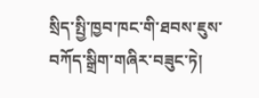སྲིད་སྤྱི་ཁྱབ་ཁང་གི་ཐབས་ཇུས་བཀོད་སྒྲིག་གཞིར་བཟུང་ཏེ།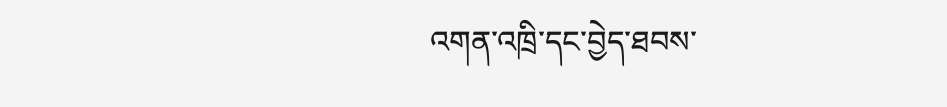འགན་འཁྲི་དང་བྱེད་ཐབས་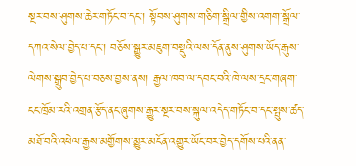སྔར་བས་ཤུགས་ཆེར་གཏོང་བ་དང་། སྟོབས་ཤུགས་གཅིག་སྒྲིལ་གྱིས་འགག་སྒྲོལ་དཀའ་སེལ་བྱེད་པ་དང་། བཅོས་སྒྱུར་མཇུག་བསྡུའི་ལས་དོན་ནུས་ཤུགས་ཡོད་རྒུས་ལེགས་སྒྲུབ་བྱེད་པ་བཅས་བྱས་ནས། རྒྱལ་ཁབ་ལ་དབང་བའི་ཁེ་ལས་དྲང་གཞག་ངང་ཁྲོམ་རའི་འགྲན་རྩོད་ནང་ཞུགས་རྒྱུར་སྔར་བས་སྐུལ་འདེད་གཏོང་བ་དང་སྤུས་ཚད་མཐོ་བའི་འཕེལ་རྒྱས་མགྱོགས་མྱུར་མངོན་འགྱུར་ཡོང་བར་བྱེད་དགོས་པའི་ནན་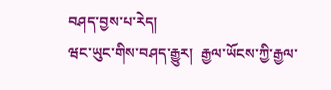བཤད་བྱས་པ་རེད།
ཝང་ཡུང་གིས་བཤད་རྒྱུར།  རྒྱལ་ཡོངས་ཀྱི་རྒྱལ་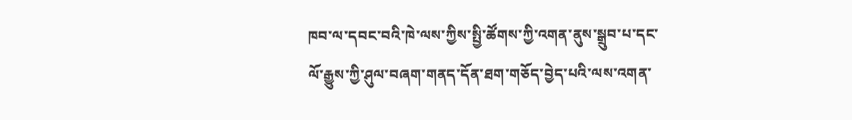ཁབ་ལ་དབང་བའི་ཁེ་ལས་ཀྱིས་སྤྱི་ཚོགས་ཀྱི་འགན་ནུས་སྒྲུབ་པ་དང་ལོ་རྒྱུས་ཀྱི་ཤུལ་བཞག་གནད་དོན་ཐག་གཅོད་བྱེད་པའི་ལས་འགན་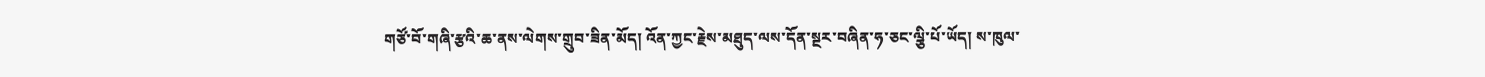གཙོ་བོ་གཞི་རྩའི་ཆ་ནས་ལེགས་གྲུབ་ཟིན་མོད། འོན་ཀྱང་རྗེས་མཐུད་ལས་དོན་སྔར་བཞིན་ཧ་ཅང་ལྕི་པོ་ཡོད། ས་ཁུལ་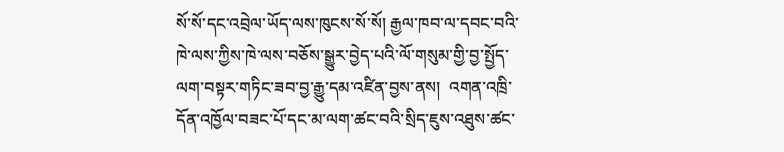སོ་སོ་དང་འབྲེལ་ཡོད་ལས་ཁུངས་སོ་སོ། རྒྱལ་ཁབ་ལ་དབང་བའི་ཁེ་ལས་ཀྱིས་ཁེ་ལས་བཅོས་སྒྱུར་བྱེད་པའི་ལོ་གསུམ་གྱི་བྱ་སྤྱོད་ལག་བསྟར་གཏིང་ཟབ་བྱ་རྒྱུ་དམ་འཛིན་བྱས་ནས།  འགན་འཁྲི་དོན་འཁྱོལ་བཟང་པོ་དང་མ་ལག་ཚང་བའི་སྲིད་ཇུས་འཐུས་ཚང་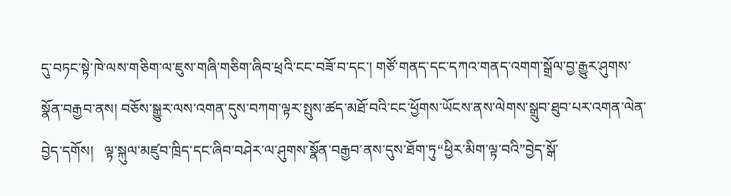དུ་བཏང་སྟེ་ཁེ་ལས་གཅིག་ལ་ཇུས་གཞི་གཅིག་ཞིབ་ཕྲའི་ངང་བཟོ་བ་དང་། གཙོ་གནད་དང་དཀའ་གནད་འགག་སྒྲོལ་བྱ་རྒྱུར་ཤུགས་སྣོན་བརྒྱབ་ནས། བཅོས་སྒྱུར་ལས་འགན་དུས་བཀག་ལྟར་སྤུས་ཚད་མཐོ་བའི་ངང་ཕྱོགས་ཡོངས་ནས་ལེགས་སྒྲུབ་ཐུབ་པར་འགན་ལེན་བྱེད་དགོས།   ལྟ་སྐུལ་མཛུབ་ཁྲིད་དང་ཞིབ་བཤེར་ལ་ཤུགས་སྣོན་བརྒྱབ་ནས་དུས་ཐོག་ཏུ“ཕྱིར་མིག་ལྟ་བའི”བྱེད་སྒོ་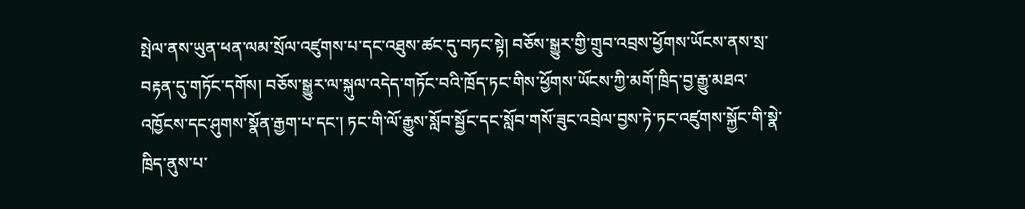སྤེལ་ནས་ཡུན་ཕན་ལམ་སྲོལ་འཛུགས་པ་དང་འཐུས་ཚང་དུ་བཏང་སྟེ། བཅོས་སྒྱུར་གྱི་གྲུབ་འབྲས་ཕྱོགས་ཡོངས་ནས་སྲ་བརྟན་དུ་གཏོང་དགོས། བཅོས་སྒྱུར་ལ་སྐུལ་འདེད་གཏོང་བའི་ཁྲོད་ཏང་གིས་ཕྱོགས་ཡོངས་ཀྱི་མགོ་ཁྲིད་བྱ་རྒྱུ་མཐའ་འཁྱོངས་དང་ཤུགས་སྣོན་རྒྱག་པ་དང་། ཏང་གི་ལོ་རྒྱུས་སློབ་སྦྱོང་དང་སློབ་གསོ་ཟུང་འབྲེལ་བྱས་ཏེ་ཏང་འཛུགས་སྐྱོང་གི་སྣེ་ཁྲིད་ནུས་པ་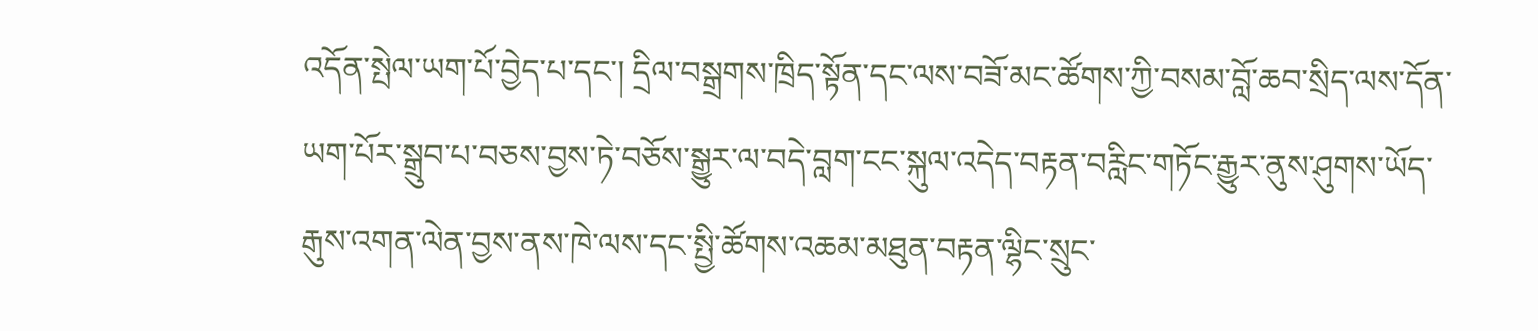འདོན་སྤེལ་ཡག་པོ་བྱེད་པ་དང་། དྲིལ་བསྒྲགས་ཁྲིད་སྟོན་དང་ལས་བཟོ་མང་ཚོགས་ཀྱི་བསམ་བློ་ཆབ་སྲིད་ལས་དོན་ཡག་པོར་སྒྲུབ་པ་བཅས་བྱས་ཏེ་བཅོས་སྒྱུར་ལ་བདེ་བླག་ངང་སྐུལ་འདེད་བརྟན་བརླིང་གཏོང་རྒྱུར་ནུས་ཤུགས་ཡོད་རྒུས་འགན་ལེན་བྱས་ནས་ཁེ་ལས་དང་སྤྱི་ཚོགས་འཆམ་མཐུན་བརྟན་ལྷིང་སྲུང་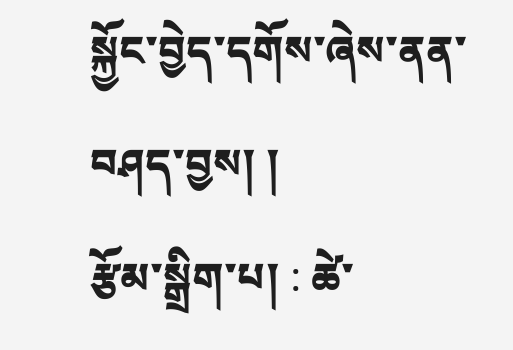སྐྱོང་བྱེད་དགོས་ཞེས་ནན་བཤད་བྱས། །
རྩོམ་སྒྲིག་པ། : ཚེ་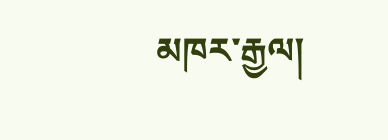མཁར་རྒྱལ།